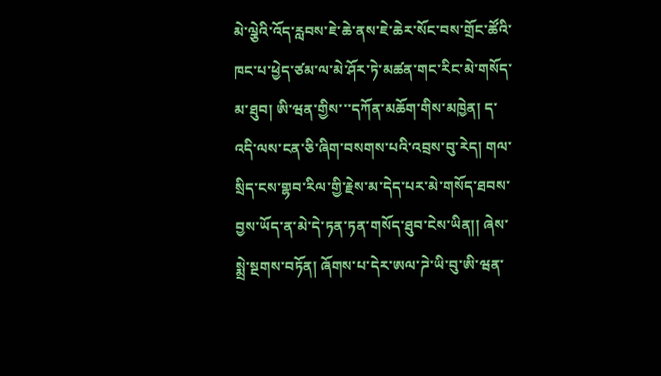མེ་ལྕེའི་འོད་རླབས་ཇེ་ཆེ་ནས་ཇེ་ཆེར་སོང་བས་གྲོང་ཚོའི་ཁང་པ་ཕྱེད་ཙམ་ལ་མེ་ཤོར་ཏེ་མཚན་གང་རིང་མེ་གསོད་མ་ཐུབ། ཨི་ཝན་གྱིས་་་དཀོན་མཆོག་གིས་མཁྱེན། ད་འདི་ལས་ངན་ཅི་ཞིག་བསགས་པའི་འབྲས་བུ་རེད། གལ་སྲིད་ངས་གྷབ་རིལ་གྱི་རྗེས་མ་དེད་པར་མེ་གསོད་ཐབས་བྱས་ཡོད་ན་མེ་དེ་ཏན་ཏན་གསོད་ཐུབ་ངེས་ཡིན།། ཞེས་སྨྲེ་སྔགས་བཏོན། ཞོགས་པ་དེར་ཨལ་ཌེ་ཡི་བུ་ཨི་ཝན་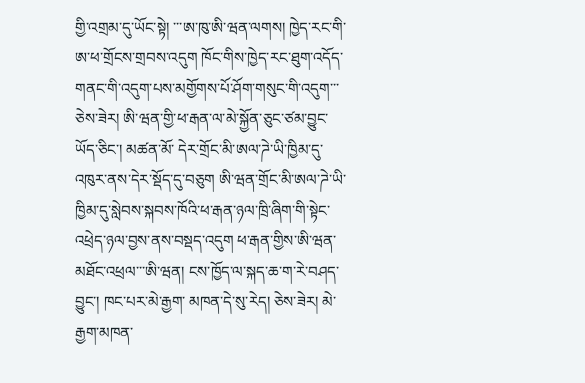གྱི་འགྲམ་དུ་ཡོང་སྟེ། ་་་ཨ་ཁུ་ཨི་ཝན་ལགས། ཁྱེད་རང་གི་ཨ་ཕ་གྲོངས་གྲབས་འདུག ཁོང་གིས་ཁྱེད་རང་ཐུག་འདོད་གནང་གི་འདུག་པས་མགྱོགས་པོ་ཤོག་གསུང་གི་འདུག་་་ཅེས་ཟེར། ཨི་ཝན་གྱི་ཕ་རྒན་ལ་མེ་སྐྱོན་ཅུང་ཙམ་བྱུང་ཡོད་ཅིང་། མཚན་མོ་ དེར་གྲོང་མི་ཨལ་ཌེ་ཡི་ཁྱིམ་དུ་འཁུར་ནས་དེར་སྡོད་དུ་བཅུག ཨི་ཝན་གྲོང་མི་ཨལ་ཌེ་ཡི་ཁྱིམ་དུ་སླེབས་སྐབས་ཁོའི་ཕ་རྒན་ཉལ་ཁྲི་ཞིག་གི་སྟེང་འཕྲེད་ཉལ་བྱས་ནས་བསྡད་འདུག ཕ་རྒན་གྱིས་ཨི་ཝན་མཐོང་འཕྲལ་་་ཨི་ཝན། ངས་ཁྱོད་ལ་སྐད་ཆ་ག་རེ་བཤད་བྱུང་། ཁང་པར་མེ་རྒྱག་ མཁན་དེ་སུ་རེད། ཅེས་ཟེར། མེ་རྒྱག་མཁན་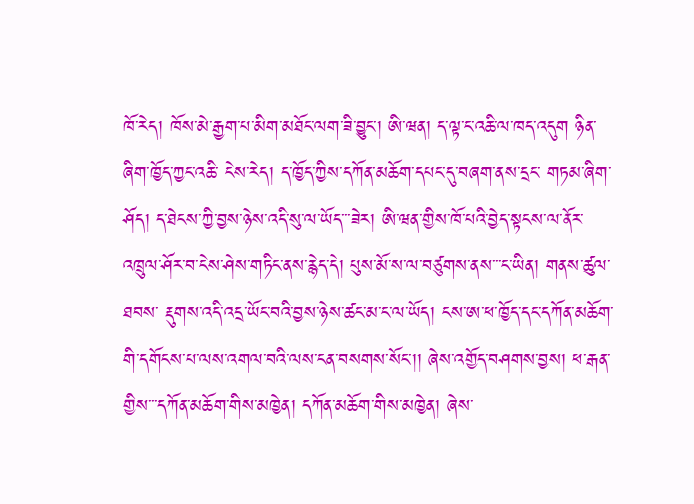ཁོ་རེད། ཁོས་མེ་རྒྱག་པ་མིག་མཐོང་ལག་ཟི་བྱུང་། ཨི་ཝན། ད་ལྟ་ང་འཆི་ལ་ཁད་འདུག ཉིན་ཞིག་ཁྱོད་ཀྱང་འཆི་ ངེས་རེད། ད་ཁྱོད་ཀྱིས་དཀོན་མཆོག་དཔང་དུ་བཞག་ནས་དྲང་ གཏམ་ཞིག་ཤོད། ད་ཐེངས་ཀྱི་བྱས་ཉེས་འདི་སུ་ལ་ཡོད་་་ཟེར། ཨི་ཝན་གྱིས་ཁོ་པའི་བྱེད་སྟངས་ལ་ནོར་འཁྲུལ་ཤོར་བ་ངེས་ཤེས་གཏིང་ནས་རྙེད་དེ། པུས་མོ་ས་ལ་བཙུགས་ནས་་་ང་ཡིན། གནས་ཚུལ་ཐབས་ རྡུགས་འདི་འདྲ་ཡོང་བའི་བྱས་ཉེས་ཚང་མ་ང་ལ་ཡོད། ངས་ཨ་ཕ་ཁྱོད་དང་དཀོན་མཆོག་གི་དགོངས་པ་ལས་འགལ་བའི་ལས་ངན་བསགས་སོང་།། ཞེས་འགྱོད་བཤགས་བྱས། ཕ་རྒན་གྱིས་་་དཀོན་མཆོག་གིས་མཁྱེན། དཀོན་མཆོག་གིས་མཁྱེན། ཞེས་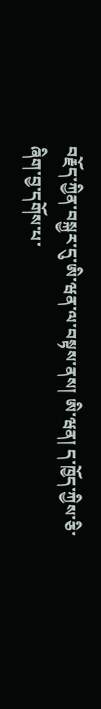བརྗོད་ཀྱིན་བསྐྱར་དུ་ཨི་ཝན་ལ་བསྟས་ནས། ཨི་ཝན། ད་ཁྱོད་ཀྱིས་ཅི་ཞིག་བྱ་དགོས་པ་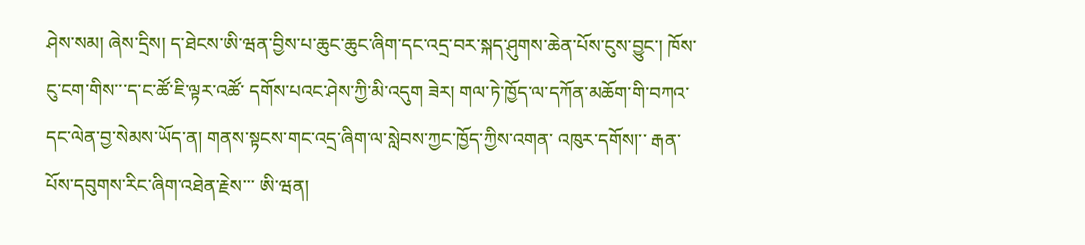ཤེས་སམ། ཞེས་དྲིས། ད་ཐེངས་ཨི་ཝན་བྱིས་པ་ཆུང་ཆུང་ཞིག་དང་འདྲ་བར་སྐད་ཤུགས་ཆེན་པོས་ངུས་བྱུང་། ཁོས་ངུ་ངག་གིས་་་ད་ང་ཚོ་ཇི་ལྟར་འཚོ་ དགོས་པའང་ཤེས་ཀྱི་མི་འདུག ཟེར། གལ་ཏེ་ཁྱོད་ལ་དཀོན་མཆོག་གི་བཀའ་དང་ལེན་བྱ་སེམས་ཡོད་ན། གནས་སྟངས་གང་འདྲ་ཞིག་ལ་སླེབས་ཀྱང་ཁྱོད་ཀྱིས་འགན་ འཁུར་དགོས།་་ རྒན་པོས་དབུགས་རིང་ཞིག་འཐེན་རྗེས་་་ ཨི་ཝན།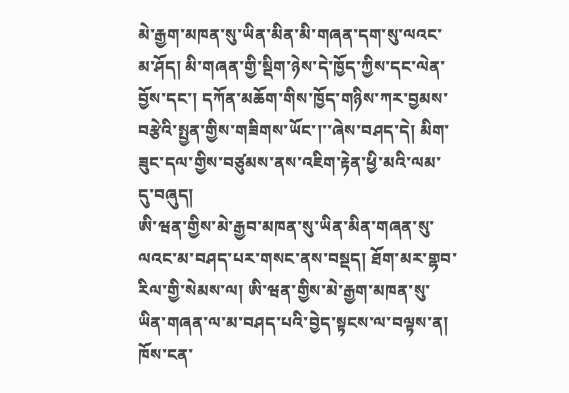མེ་རྒྱག་མཁན་སུ་ཡིན་མིན་མི་གཞན་དག་སུ་ལའང་མ་ཤོད། མི་གཞན་གྱི་སྡིག་ཉེས་དེ་ཁྱོད་ཀྱིས་དང་ལེན་བྱོས་དང་། དཀོན་མཆོག་གིས་ཁྱོད་གཉིས་ཀར་བྱམས་བརྩེའི་སྤྱན་གྱིས་གཟིགས་ཡོང་།་་ཞེས་བཤད་དེ། མིག་ཟུང་དལ་གྱིས་བཙུམས་ནས་འཇིག་རྟེན་ཕྱི་མའི་ལམ་དུ་བཞུད།
ཨི་ཝན་གྱིས་མེ་རྒྱབ་མཁན་སུ་ཡིན་མིན་གཞན་སུ་ལའང་མ་བཤད་པར་གསང་ནས་བསྡད། ཐོག་མར་གྷབ་རིལ་གྱི་སེམས་ལ། ཨི་ཝན་གྱིས་མེ་རྒྱག་མཁན་སུ་ཡིན་གཞན་ལ་མ་བཤད་པའི་བྱེད་སྟངས་ལ་བལྟས་ན། ཁོས་ངན་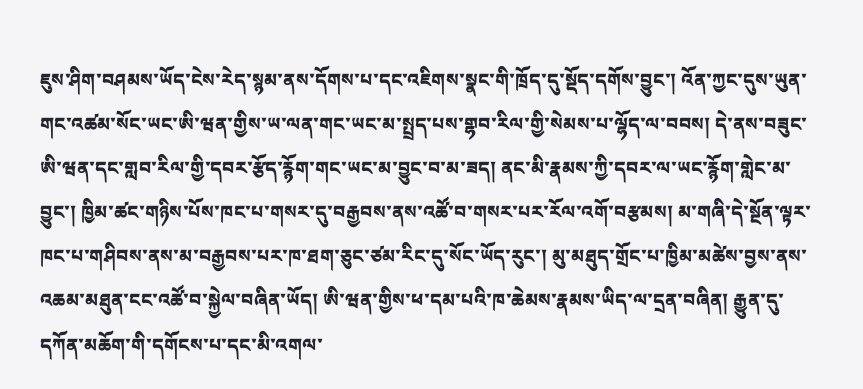ཇུས་ཤིག་བཤམས་ཡོད་ངེས་རེད་སྙམ་ནས་དོགས་པ་དང་འཇིགས་སྣང་གི་ཁྲོད་དུ་སྡོད་དགོས་བྱུང་། འོན་ཀྱང་དུས་ཡུན་གང་འཚམ་སོང་ཡང་ཨི་ཝན་གྱིས་ཡ་ལན་གང་ཡང་མ་སྤྲད་པས་གྷབ་རིལ་གྱི་སེམས་པ་ལྷོད་ལ་བབས། དེ་ནས་བཟུང་ཨི་ཝན་དང་གླབ་རིལ་གྱི་དབར་རྩོད་རྙོག་གང་ཡང་མ་བྱུང་བ་མ་ཟད། ནང་མི་རྣམས་ཀྱི་དབར་ལ་ཡང་རྙོག་གླེང་མ་བྱུང་། ཁྱིམ་ཚང་གཉིས་པོས་ཁང་པ་གསར་དུ་བརྒྱབས་ནས་འཚོ་བ་གསར་པར་རོལ་འགོ་བརྩམས། མ་གཞི་དེ་སྔོན་ལྟར་ཁང་པ་གཤིབས་ནས་མ་བརྒྱབས་པར་ཁ་ཐག་ཅུང་ཙམ་རིང་དུ་སོང་ཡོད་རུང་། མུ་མཐུད་གྲོང་པ་ཁྱིམ་མཚེས་བྱས་ནས་འཆམ་མཐུན་ངང་འཚོ་བ་སྐྱེལ་བཞིན་ཡོད། ཨི་ཝན་གྱིས་ཕ་དམ་པའི་ཁ་ཆེམས་རྣམས་ཡིད་ལ་དྲན་བཞིན། རྒྱུན་དུ་དཀོན་མཆོག་གི་དགོངས་པ་དང་མི་འགལ་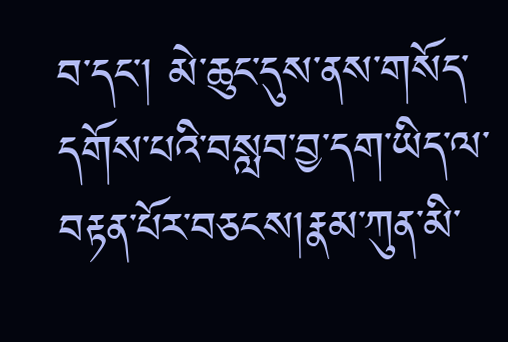བ་དང་། མེ་ཆུང་དུས་ནས་གསོད་དགོས་པའི་བསླབ་བྱ་དག་ཡིད་ལ་བརྟན་པོར་བཅངས།རྣམ་ཀུན་མི་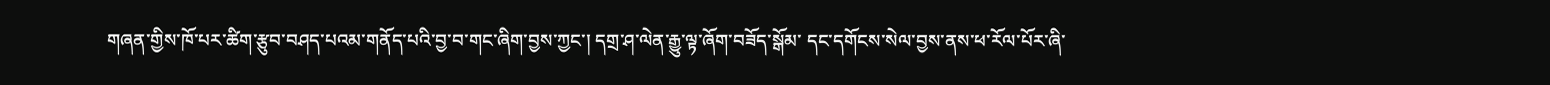གཞན་གྱིས་ཁོ་པར་ཚིག་རྩུབ་བཤད་པའམ་གནོད་པའི་བྱ་བ་གང་ཞིག་བྱས་ཀྱང་། དགྲ་ཤ་ལེན་རྒྱུ་ལྟ་ཞོག་བཟོད་སྒོམ་ དང་དགོངས་སེལ་བྱས་ནས་ཕ་རོལ་པོར་ཞི་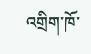འགྲིག་ཁོ་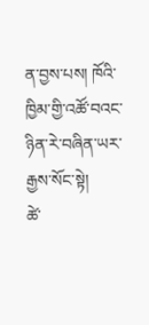ན་བྱས་པས། ཁོའི་ཁྱིམ་གྱི་འཚོ་བའང་ཉིན་རེ་བཞིན་ཡར་རྒྱས་སོང་སྟེ།
ཚེ་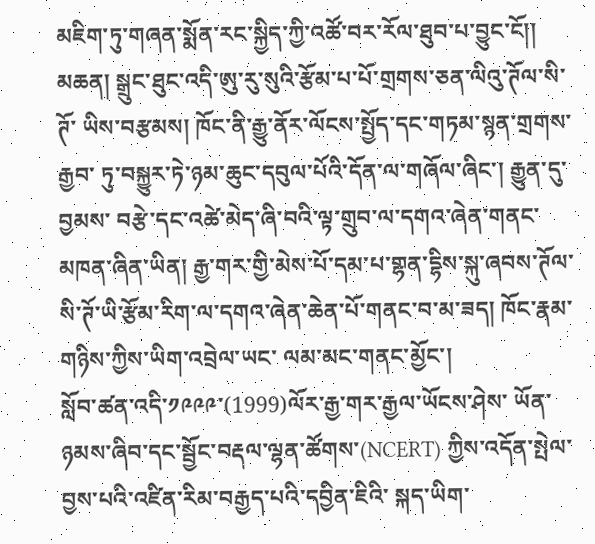མཇིག་ཏུ་གཞན་སྨོན་རང་སྐྱིད་ཀྱི་འཚོ་བར་རོལ་ཐུབ་པ་བྱུང་ངོ།།
མཆན། སྒྲུང་ཐུང་འདི་ཨུ་རུ་སུའི་རྩོམ་པ་པོ་གྲགས་ཅན་ལིའུ་ཊོལ་སི་ ཊོ་ ཡིས་བརྩམས། ཁོང་ནི་རྒྱུ་ནོར་ལོངས་སྤྱོད་དང་གཏམ་སྙན་གྲགས་རྒྱབ་ ཏུ་བསྐྱུར་ཏེ་ཉམ་ཆུང་དབུལ་པོའི་དོན་ལ་གཞོལ་ཞིང་། རྒྱུན་དུ་བྱམས་ བརྩེ་དང་འཚེ་མེད་ཞི་བའི་ལྟ་གྲུབ་ལ་དགའ་ཞེན་གནང་མཁན་ཞིན་ཡིན། རྒྱ་གར་གྱི་མེས་པོ་དམ་པ་གྷན་དྷིས་སྐུ་ཞབས་ཊོལ་སི་ཊོ་ཡི་རྩོམ་རིག་ལ་དགའ་ཞེན་ཆེན་པོ་གནང་བ་མ་ཟད། ཁོང་རྣམ་གཉིས་ཀྱིས་ཡིག་འབྲེལ་ཡང་ ལམ་མང་གནང་མྱོང་།
སློབ་ཚན་འདི་༡༩༩༩་(1999)ལོར་རྒྱ་གར་རྒྱལ་ཡོངས་ཤེས་ ཡོན་ཉམས་ཞིབ་དང་སྦྱོང་བརྡལ་ལྷན་ཚོགས་(NCERT) ཀྱིས་འདོན་སྤེལ་བྱས་པའི་འཛིན་རིམ་བརྒྱད་པའི་དབྱིན་ཇིའི་ སྐད་ཡིག་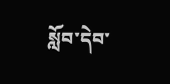སློབ་དེབ་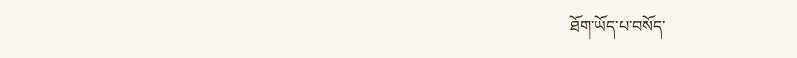ཐོག་ཡོད་པ་བསོད་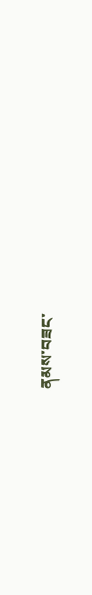ནམས་བཟང་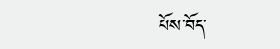པོས་བོད་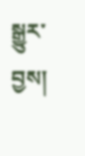སྒྱུར་བྱས།